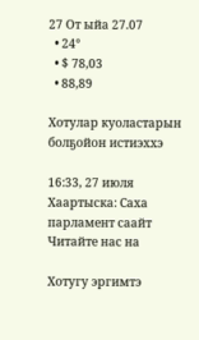27 От ыйа 27.07
  • 24°
  • $ 78,03
  • 88,89

Хотулар куоластарын болҕойон истиэххэ

16:33, 27 июля
Хаартыска: Саха парламент саайт
Читайте нас на

Хотугу эргимтэ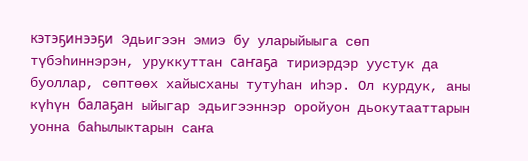кэтэҕинээҕи Эдьигээн эмиэ бу уларыйыыга сөп түбэһиннэрэн, уруккуттан саҥаҕа тириэрдэр уустук да буоллар, сөптөөх хайысханы тутуһан иһэр. Ол курдук, аны күһүн балаҕан ыйыгар эдьигээннэр оройуон дьокутааттарын уонна баһылыктарын саҥа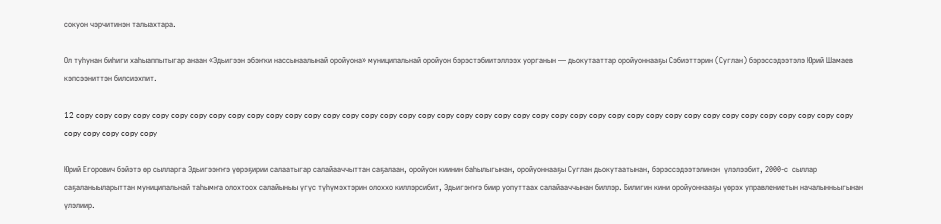сокуон чэрчитинэн талыахтара.

Ол туһунан биһиги хаһыаппытыгар анаан «Эдьигээн эбэҥки нассынаалынай оройуона» муниципальнай оройуон бэрэстэбиитэллээх уорганын — дьокутааттар оройуоннааҕы Сэбиэттэрин (Суглан) бэрэссэдээтэлэ Юрий Шамаев кэпсээниттэн билсиэхпит.

12 copy copy copy copy copy copy copy copy copy copy copy copy copy copy copy copy copy copy copy copy copy copy copy copy copy copy copy copy copy copy copy copy copy copy copy copy copy copy copy copy copy copy copy copy copy copy

Юрий Егорович бэйэтэ өр сылларга Эдьигээҥҥэ үөрэҕирии салаатыгар салайааччыттан саҕалаан, оройуон киинин баһылыгынан, оройуоннааҕы Суглан дьокутаатынан, бэрэссэдээтэлинэн  үлэлээбит, 2000-с  сыллар саҕаланыыларыттан муниципальнай таһымҥа олохтоох салайыныы үгүс түһүмэхтэрин олоххо киллэрсибит, Эдьигэҥҥэ биир уопуттаах салайааччынан биллэр. Билигин кини оройуоннааҕы үөрэх управлениетын началынньыгынан үлэлиир.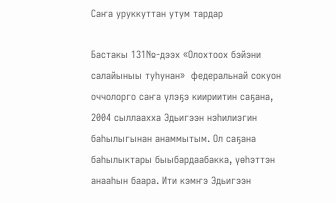Саҥа уруккуттан утум тардар

Бастакы 131№-дээх «Олохтоох бэйэни салайыныы туһунан»  федеральнай сокуон оччолорго саҥа үлэҕэ киириитин саҕана, 2004 сыллаахха Эдьигээн нэһилиэгин баһылыгынан анаммытым. Ол саҕана баһылыктары быыбардаабакка, үөһэттэн анааһын баара. Ити кэмҥэ Эдьигээн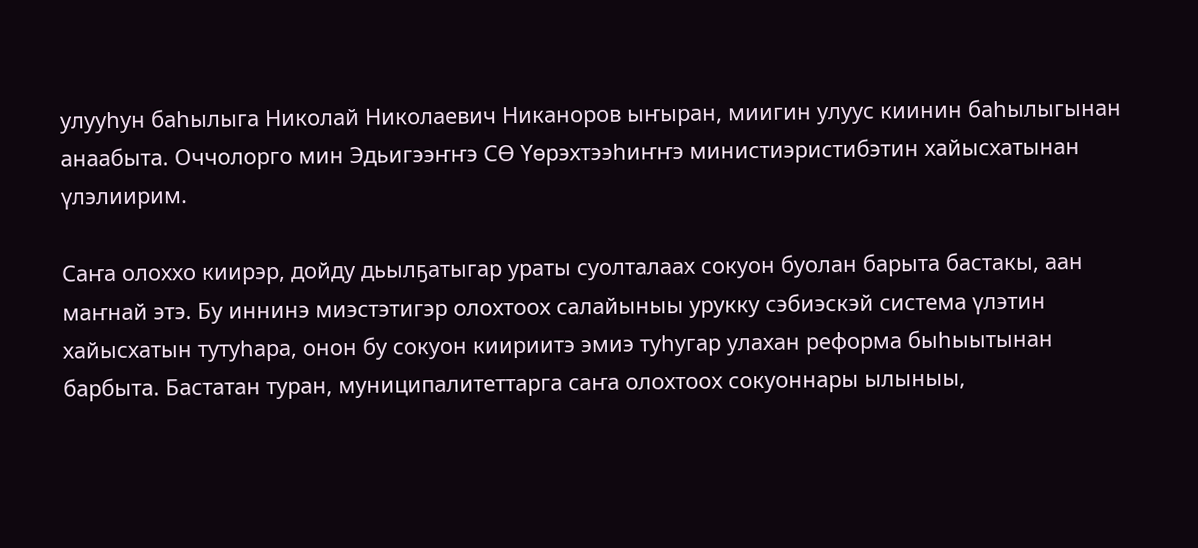улууһун баһылыга Николай Николаевич Никаноров ыҥыран, миигин улуус киинин баһылыгынан анаабыта. Оччолорго мин Эдьигээҥҥэ СӨ Үөрэхтээһиҥҥэ министиэристибэтин хайысхатынан үлэлиирим.

Саҥа олоххо киирэр, дойду дьылҕатыгар ураты суолталаах сокуон буолан барыта бастакы, аан маҥнай этэ. Бу иннинэ миэстэтигэр олохтоох салайыныы урукку сэбиэскэй система үлэтин хайысхатын тутуһара, онон бу сокуон киириитэ эмиэ туһугар улахан реформа быһыытынан  барбыта. Бастатан туран, муниципалитеттарга саҥа олохтоох сокуоннары ылыныы,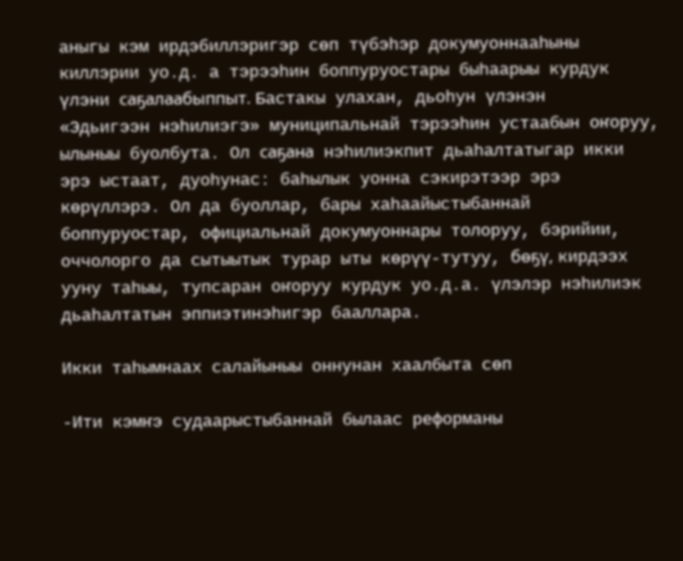аныгы кэм ирдэбиллэригэр сөп түбэһэр докумуоннааһыны киллэрии уо.д. а тэрээһин боппуруостары быһаарыы курдук үлэни саҕалаабыппыт. Бастакы улахан, дьоһун үлэнэн  «Эдьигээн нэһилиэгэ» муниципальнай тэрээһин устаабын оҥоруу, ылыныы буолбута. Ол саҕана нэһилиэкпит дьаһалтатыгар икки эрэ ыстаат, дуоһунас: баһылык уонна сэкирэтээр эрэ көрүллэрэ. Ол да буоллар, бары хаһаайыстыбаннай боппуруостар, официальнай докумуоннары толоруу, бэрийии, оччолорго да сытыытык турар ыты көрүү-тутуу, бөҕү, кирдээх ууну таһыы, тупсаран оҥоруу курдук уо.д.а. үлэлэр нэһилиэк дьаһалтатын эппиэтинэһигэр бааллара.

Икки таһымнаах салайыныы оннунан хаалбыта сөп

-Ити кэмҥэ судаарыстыбаннай былаас реформаны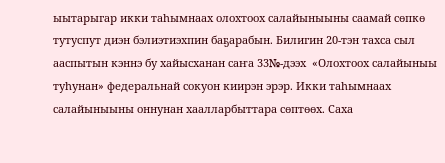ыытарыгар икки таһымнаах олохтоох салайыныыны саамай сөпкө тутуспут диэн бэлиэтиэхпин баҕарабын. Билигин 20-тэн тахса сыл ааспытын кэннэ бу хайысханан саҥа 33№-дээх  «Олохтоох салайыныы туһунан» федеральнай сокуон киирэн эрэр. Икки таһымнаах салайыныыны оннунан хаалларбыттара сөптөөх. Саха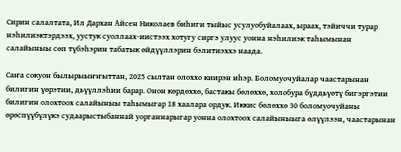Сирин салалтата, Ил Дархан Айсен Николаев биһиги тыйыс усулуобуйалаах, ыраах, тэйиччи турар нэһилиэктэрдээх, уустук суоллаах-иистээх хотугу сиргэ улуус уонна нэһилиэк таһымынан салайыныы сөп түбэһэрин табатык өйдүүллэрин бэлитиэххэ наада.

Саҥа сокуон былырыыҥҥыттан, 2025 сылтан олоххо киирэн иһэр. Боломуочуйалар чаастарынан билигин үөрэтии, дьүүллэһии барар. Онон көрдөххө, бастакы бөлөххө, холобура бүддьүөтү бигэргэтии билигин олохтоох салайыныы таһымыгар 18 хаалара ордук. Иккис бөлөххө 30 боломуочуйаны өрөспүүбүлүкэ судаарыстыбаннай уорганнарыгар уонна олохтоох салайыныыга өлүүлээн, чаастарынан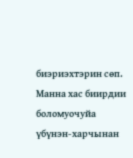биэриэхтэрин сөп. Манна хас биирдии боломуочуйа үбүнэн-харчынан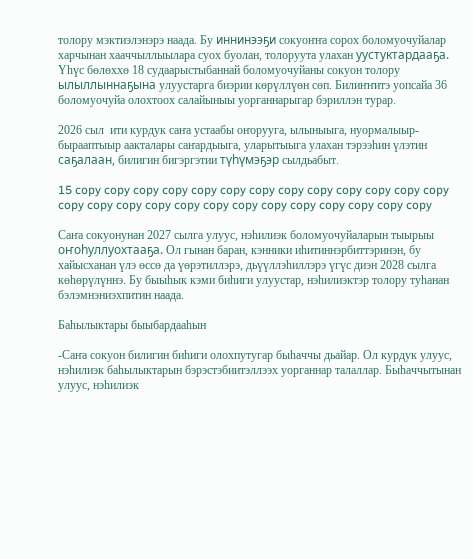толору мэктиэлэнэрэ наада. Бу иннинээҕи сокуоҥҥа сорох боломуочуйалар харчынан хааччыллыылара суох буолан, толоруута улахан уустуктардааҕа. Үһүс бөлөххө 18 судаарыстыбаннай боломуочуйаны сокуон толору ылыллыннаҕына улуустарга биэрии көрүллүөн сөп. Билиҥҥитэ уопсайа 36 боломуочуйа олохтоох салайыныы уорганнарыгар бэриллэн турар.

2026 сыл  ити курдук саҥа устаабы оҥорууга, ылыныыга, нуормалыыр-бырааптыыр аакталары саҥардыыга, уларытыыга улахан тэрээһин үлэтин саҕалаан, билигин бигэргэтии түһүмэҕэр сылдьабыт.

15 copy copy copy copy copy copy copy copy copy copy copy copy copy copy copy copy copy copy copy copy copy copy copy copy copy copy

Саҥа сокуонунан 2027 сылга улуус, нэһилиэк боломуочуйаларын тыырыы оҥоһуллуохтааҕа. Ол гынан баран, кэнники иһитиннэрбиттэринэн, бу хайысханан үлэ өссө да үөрэтиллэрэ, дьүүллэһиллэрэ үгүс диэн 2028 сылга көһөрүлүннэ. Бу быыһык кэми биһиги улуустар, нэһилиэктэр толору туһанан бэлэмнэниэхпитин наада.

Баһылыктары быыбардааһын

-Саҥа сокуон билигин биһиги олохпутугар быһаччы дьайар. Ол курдук улуус, нэһилиэк баһылыктарын бэрэстэбиитэллээх уорганнар талаллар. Быһаччытынан улуус, нэһилиэк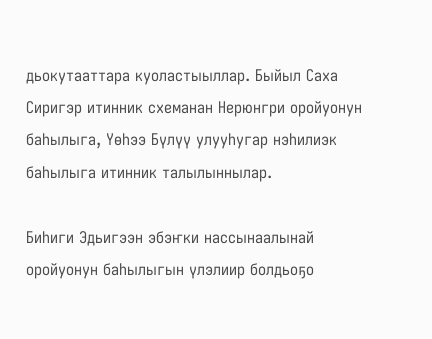дьокутааттара куоластыыллар. Быйыл Саха Сиригэр итинник схеманан Нерюнгри оройуонун баһылыга, Үөһээ Бүлүү улууһугар нэһилиэк баһылыга итинник талылыннылар.

Биһиги Эдьигээн эбэҥки нассынаалынай оройуонун баһылыгын үлэлиир болдьоҕо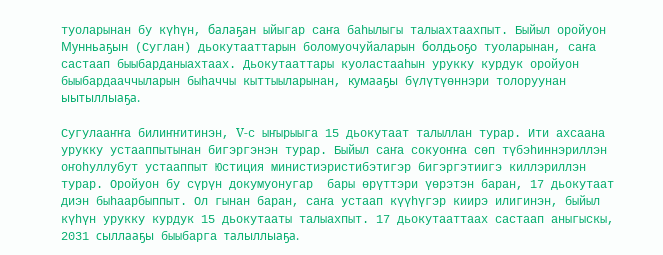туоларынан бу күһүн, балаҕан ыйыгар саҥа баһылыгы талыахтаахпыт. Быйыл оройуон Мунньаҕын (Суглан) дьокутааттарын боломуочуйаларын болдьоҕо туоларынан, саҥа састаап быыбарданыахтаах. Дьокутааттары куоластааһын урукку курдук оройуон быыбардааччыларын быһаччы кыттыыларынан, кумааҕы бүлүтүөннэри толоруунан ыытыллыаҕа.

Сугулааҥҥа билиҥҥитинэн, V-с ыҥырыыга 15 дьокутаат талыллан турар. Ити ахсаана урукку устааппытынан бигэргэнэн турар. Быйыл саҥа сокуоҥҥа сөп түбэһиннэриллэн оҥоһуллубут устааппыт Юстиция министиэристибэтигэр бигэргэтиигэ киллэриллэн турар. Оройуон бу сүрүн докумуонугар  бары өрүттэри үөрэтэн баран, 17 дьокутаат диэн быһаарбыппыт. Ол гынан баран, саҥа устаап күүһүгэр киирэ илигинэн, быйыл күһүн урукку курдук 15 дьокутааты талыахпыт. 17 дьокутааттаах састаап аныгыскы, 2031 сыллааҕы быыбарга талыллыаҕа.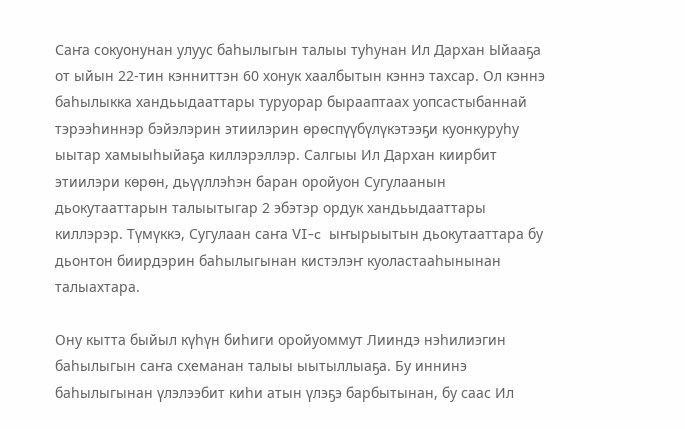Саҥа сокуонунан улуус баһылыгын талыы туһунан Ил Дархан Ыйааҕа от ыйын 22-тин кэнниттэн 60 хонук хаалбытын кэннэ тахсар. Ол кэннэ баһылыкка хандьыдааттары туруорар бырааптаах уопсастыбаннай тэрээһиннэр бэйэлэрин этиилэрин өрөспүүбүлүкэтээҕи куонкуруһу ыытар хамыыһыйаҕа киллэрэллэр. Салгыы Ил Дархан киирбит этиилэри көрөн, дьүүллэһэн баран оройуон Сугулаанын дьокутааттарын талыытыгар 2 эбэтэр ордук хандьыдааттары киллэрэр. Түмүккэ, Сугулаан саҥа VI-c  ыҥырыытын дьокутааттара бу дьонтон биирдэрин баһылыгынан кистэлэҥ куоластааһынынан талыахтара.

Ону кытта быйыл күһүн биһиги оройуоммут Лииндэ нэһилиэгин баһылыгын саҥа схеманан талыы ыытыллыаҕа. Бу иннинэ баһылыгынан үлэлээбит киһи атын үлэҕэ барбытынан, бу саас Ил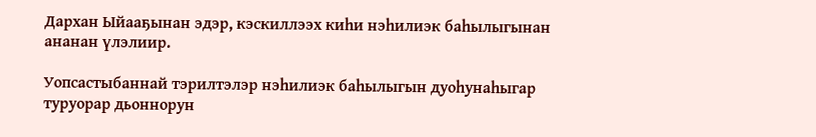Дархан Ыйааҕынан эдэр, кэскиллээх киһи нэһилиэк баһылыгынан ананан үлэлиир.

Уопсастыбаннай тэрилтэлэр нэһилиэк баһылыгын дуоһунаһыгар туруорар дьоннорун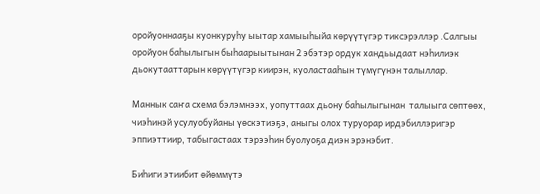оройуоннааҕы куонкуруһу ыытар хамыыһыйа көрүүтүгэр тиксэрэллэр .Салгыы оройуон баһылыгын быһаарыытынан 2 эбэтэр ордук хандьыдаат нэһилиэк дьокутааттарын көрүүтүгэр киирэн, куоластааһын түмүгүнэн талыллар.

Маннык саҥа схема бэлэмнээх, уопуттаах дьону баһылыгынан  талыыга сөптөөх, чиэһинэй усулуобуйаны үөскэтиэҕэ, аныгы олох туруорар ирдэбиллэригэр эппиэттиир, табыгастаах тэрээһин буолуоҕа диэн эрэнэбит.

Биһиги этиибит өйөммүтэ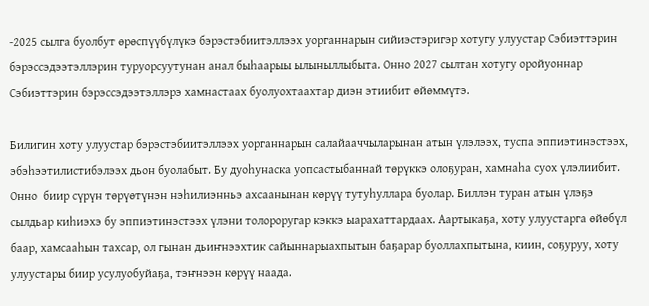-2025 сылга буолбут өрөспүүбүлүкэ бэрэстэбиитэллээх уорганнарын сийиэстэригэр хотугу улуустар Сэбиэттэрин бэрэссэдээтэллэрин туруорсуутунан анал быһаарыы ылыныллыбыта. Онно 2027 сылтан хотугу оройуоннар Сэбиэттэрин бэрэссэдээтэллэрэ хамнастаах буолуохтаахтар диэн этиибит өйөммүтэ.

Билигин хоту улуустар бэрэстэбиитэллээх уорганнарын салайааччыларынан атын үлэлээх, туспа эппиэтинэстээх, эбэһээтилистибэлээх дьон буолабыт. Бу дуоһунаска уопсастыбаннай төрүккэ олоҕуран, хамнаһа суох үлэлиибит. Онно  биир сүрүн төрүөтүнэн нэһилиэнньэ ахсаанынан көрүү тутуһуллара буолар. Биллэн туран атын үлэҕэ сылдьар киһиэхэ бу эппиэтинэстээх үлэни толороругар кэккэ ыарахаттардаах. Аартыкаҕа, хоту улуустарга өйөбүл баар, хамсааһын тахсар, ол гынан дьиҥнээхтик сайыннарыахпытын баҕарар буоллахпытына, киин, соҕуруу, хоту улуустары биир усулуобуйаҕа, тэҥнээн көрүү наада.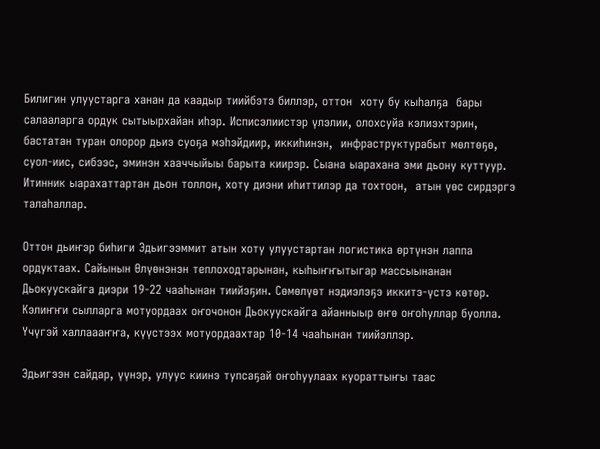Билигин улуустарга ханан да каадыр тиийбэтэ биллэр, оттон  хоту бу кыһалҕа  бары салааларга ордук сытыырхайан иһэр. Исписэлиистэр үлэлии, олохсуйа кэлиэхтэрин, бастатан туран олорор дьиэ суоҕа мэһэйдиир, иккиһинэн,  инфраструктурабыт мөлтөҕө,  суол-иис, сибээс, эминэн хааччыйыы барыта киирэр. Сыана ыарахана эми дьону куттуур. Итинник ыарахаттартан дьон толлон, хоту диэни иһиттилэр да тохтоон,  атын үөс сирдэргэ талаһаллар.

Оттон дьиҥэр биһиги Эдьигээммит атын хоту улуустартан логистика өртүнэн лаппа ордуктаах. Сайынын Өлүөнэнэн теплоходтарынан, кыһыҥҥытыгар массыынанан Дьокуускайга диэри 19-22 чааһынан тиийэҕин. Сөмөлүөт нэдиэлэҕэ иккитэ-үстэ көтөр. Кэлиҥҥи сылларга мотуордаах оҥочонон Дьокуускайга айанныыр өҥө оҥоһуллар буолла. Үчүгэй халлаааҥҥа, күүстээх мотуордаахтар 10-14 чааһынан тиийэллэр.

Эдьигээн сайдар, үүнэр, улуус киинэ тупсаҕай оҥоһуулаах куораттыҥы таас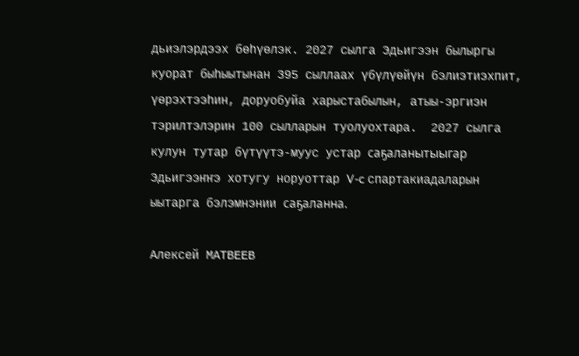дьиэлэрдээх бөһүөлэк. 2027 сылга Эдьигээн былыргы куорат быһыытынан 395 сыллаах үбүлүөйүн бэлиэтиэхпит, үөрэхтээһин, доруобуйа харыстабылын, атыы-эргиэн тэрилтэлэрин 100 сылларын туолуохтара.  2027 сылга кулун тутар бүтүүтэ-муус устар саҕаланытыыгар Эдьигээҥҥэ хотугу норуоттар V-c спартакиадаларын ыытарга бэлэмнэнии саҕаланна.

Алексей МАТВЕЕВ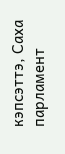кэпсэттэ, Саха парламент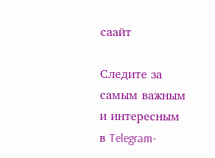саайт

Следите за самым важным и интересным в Telegram-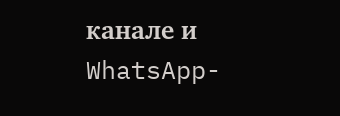канале и WhatsApp-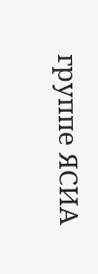группе ЯСИА